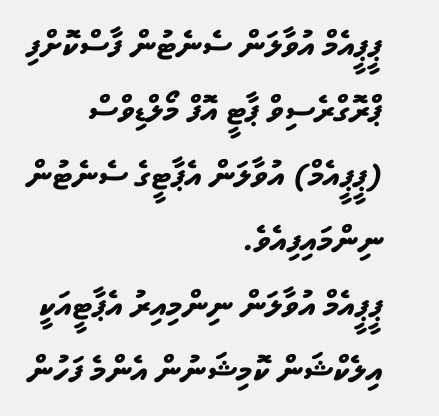ޕީޕީއެމް އުވާލަން ސެނެޓުން ފާސްކޮށްފި
ޕްރޮގްރެސިވް ޕާޓީ އޮފް މޯލްޑިވްސް (ޕީޕީއެމް) އުވާލަން އެޕާޓީގެ ސެނެޓުން ނިންމައިފިއެވެ.
ޕީޕީއެމް އުވާލަން ނިންމިއިރު އެޕާޓީއަކީ އިލެކްޝަން ކޮމިޝަނުން އެންމެ ފަހުން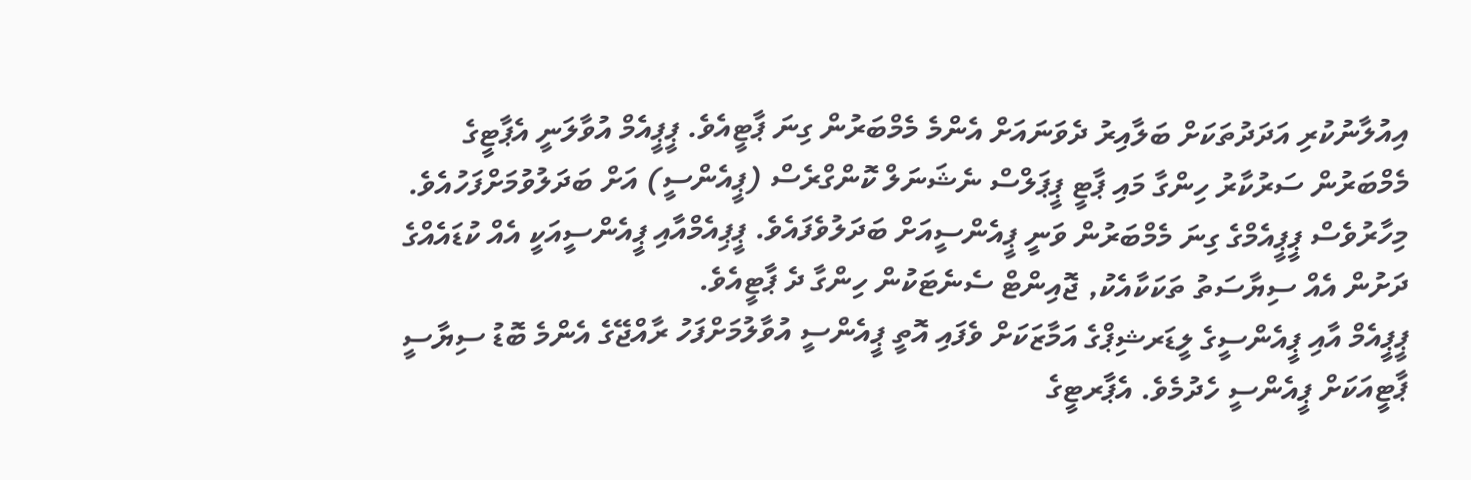އިއުލާނުކުރި އަދަދުތަކަށް ބަލާއިރު ދެވަނައަށް އެންމެ މެމްބަރުން ގިނަ ޕާޓީއެވެ. ޕީޕީއެމް އުވާލަނީ އެޕާޓީގެ މެމްބަރުން ސަރުކާރު ހިންގާ މައި ޕާޓީ ޕީޕަލްސް ނެޝަނަލް ކޮންގްރެސް (ޕީއެންސީ) އަށް ބަދަލުވުމަށްފަހުއެވެ. މިހާރުވެސް ޕީޕީއެމްގެ ގިނަ މެމްބަރުން ވަނީ ޕީއެންސީއަށް ބަދަލުވެފައެވެ. ޕީޕިއެމްއާއި ޕީއެންސީއަކީ އެއް ކުޑައެއްގެ ދަށުން އެއް ސިޔާސަތު ތަކަކާއެކު, ޖޮއިންޓް ސެނެޓަކުން ހިންގާ ދެ ޕާޓީއެވެ.
ޕީޕީއެމް އާއި ޕީއެންސީގެ ލީޑަރޝިޕްގެ އަމާޒަކަށް ވެފައި އޮތީ ޕީއެންސީ އުވާލުމަށްފަހު ރާއްޖޭގެ އެންމެ ބޮޑު ސިޔާސީ ޕާޓީއަކަށް ޕީއެންސީ ހެދުމެވެ. އެޕާރޓީގެ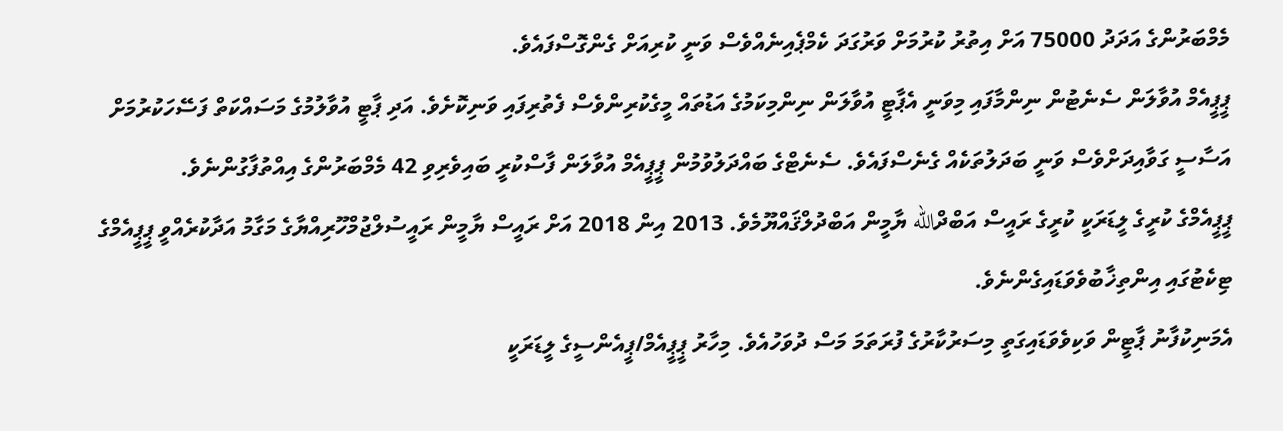މެމްބަރުންގެ އަދަދު 75000 އަށް އިތުރު ކުރުމަށް ވަރުގަދަ ކެމްޕެއިނެއްވެސް ވަނީ ކުރިއަށް ގެންގޮސްފައެވެ.
ޕީޕީއެމް އުވާލަން ސެނެޓުން ނިންމާފައި މިވަނީ އެޕާޓީ އުވާލަން ނިންމިކަމުގެ އަޑުތައް މީގެކުރިންވެސް ފެތުރިފައި ވަނިކޮށެވެ. އަދި ޕާޓީ އުވާލުމުގެ މަސައްކަތް ފަސޭހަކުރުމަށް އަސާސީ ގަވާއިދަށްވެސް ވަނީ ބަދަލުތަކެއް ގެނެސްފައެވެ. ސެނެޓްގެ ބައްދަލުވުމުން ޕީޕީއެމް އުވާލަން ފާސްކުރީ ބައިވެރިވި 42 މެމްބަރުންގެ އިއްތުފާގުންނެވެ.
ޕީޕީއެމްގެ ކުރީގެ ލީޑަރަކީ ކުރީގެ ރައީސް އަބްދްالله ޔާމީން އަބްދުލްޤައްޔޫމެވެ. 2013 އިން 2018 އަށް ރައީސް ޔާމީން ރައީސުލްޖުމްހޫރިއްޔާގެ މަގާމު އަދާކުރެއްވީ ޕީޕީއެމްގެ ޓިކެޓުގައި އިންތިޚާބުވެވަޑައިގެންނެވެ.
އެމަނިކުފާނު ޕާޓީން ވަކިވެވަޑައިގަތީ މިސަރުކާރުގެ ފުރަތަމަ މަސް ދުވަހުއެވެ. މިހާރު ޕީޕީއެމް/ޕީއެންސީގެ ލީޑަރަކީ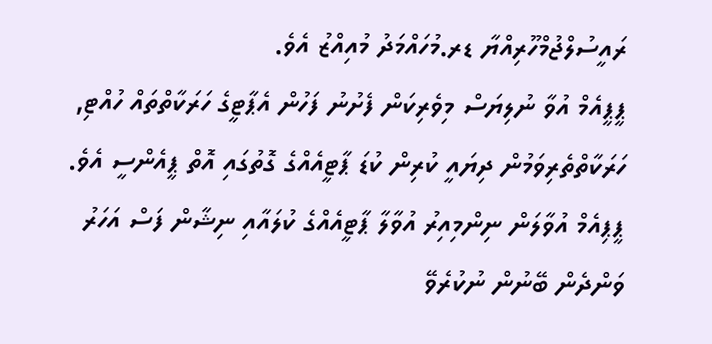ރައީސުލްޖުމްހޫރިއްޔާ ޑރ.މުހައްމަދު މުއިއްޒު އެވެ.
ޕީޕީއެމް އުވާ ނުލިޔަސް މިވެރިކަން ފެށުނު ފަހުން އެޕާޓީގެ ހަރަކާތްތައް ހުއްޓި, ހަރަކާތްތެރިވަމުން ދިޔައީ ކުރިން ކުޑަ ޕާޓީއެއްގެ ގޮތުގައި އޮތް ޕީއެންސީ އެވެ. ޕީޕިއެމް އުވާލަން ނިންމިއިރު އުވާލާ ޕާޓީއެއްގެ ކުލައާއި ނިޝާން ފަސް އަހަރު ވަންދެން ބޭނުން ނުކުރެވޭ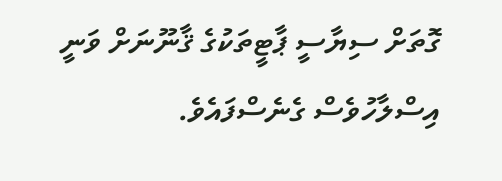ގޮތަށް ސިޔާސީ ޕާޓީތަކުގެ ޤާނޫނަށް ވަނީ އިސްލާހުވެސް ގެނެސްފައެވެ.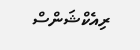ރިއެކްޝަންސް